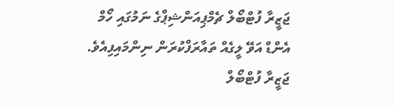ޖަޒީރާ ފުޓްބޯލް ޗެމްޕިއަންޝިޕްގެ ނަމުގައި ހޯމް އެންޑް އަވޭ ލީގެއް ތައާރަފްކުރަން ނިންމައިފިއެވެ.
ޖަޒީރާ ފުޓްބޯލް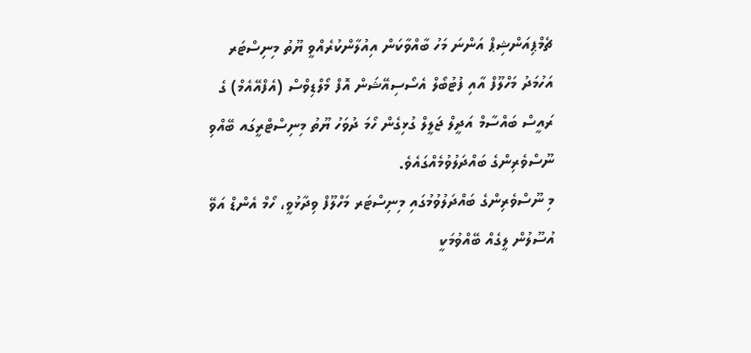ޗެމްޕިއަންޝިޕް އަންނަ މަހު ބާއްވާކަން އިއުލާންކުރެއްވީ ޔޫތު މިނިސްޓަރ އަހުމަދު މަހްލޫފް އާއި ފުޓުބޯލް އެސޯސިއޭޝަން އޮފް މޯލްޑިވްސް (އެފްއޭއެމް) ގެ ރައީސް ބައްސާމް އަދީލް ޖަލީލް ގުޅިގެން ހޯމަ ދުވަހު ޔޫތު މިނިސްޓްރީގައ ބޭއްވި ނޫސްވެރިންގެ ބައްދަލުވުމެއްގައެވެ.
މި ނޫސްވެރިންގެ ބައްދަލުވުމުގައި މިނިސްޓަރ މަހްލޫފް ވިދާޅުވީ، ހޯމް އެންޑް އަވޭ އުސޫލުން ލީގެއް ބޭއްވުމަކީ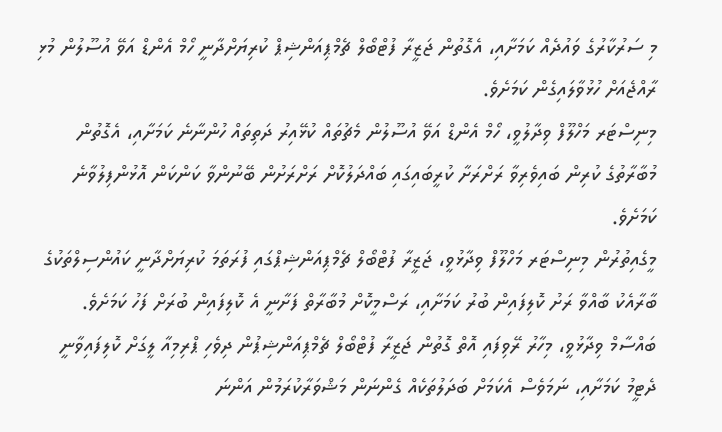މި ސަރުކާރުގެ ވައުދެއް ކަމަށާއި، އެގޮތުން ޖަޒީރާ ފުޓްބޯލް ޗެމްޕިއަންޝިޕް ކުރިޔަށްދާނީ ހޯމް އެންޑް އަވޭ އުސޫލުން މުޅި ރާއްޖެއަށް ހުޅުވާލައިގެން ކަމަށެވެ.
މިނިސްޓަރ މަހްލޫފް ވިދާލުވީ، ހޯމް އެންޑް އަވޭ އުސޫލުން މެޗުތައް ކުޅޭއިރު ދަތިތައް ހުންނާނެ ކަމަށާއި، އެގޮތުން މުބާރާތުގެ ކުރިން ބައިވެރިވާ ރަށްރަށާ ކުރީބައިގައި ބައްދަލުކޮށް ރަށްރަށުން ބޭނުންވާ ކަންކަން އޮޅުންފިލުވާނެ ކަމަށެވެ.
މީގެއިތުރުން މިނިސްޓަރ މަހްލޫފް ވިދާޅުވީ، ޖަޒީރާ ފުޓްބޯލް ޗެމްޕިއަންޝިޕްގައި ފުރަތަމަ ކުރިޔަށްދާނީ ކައުންސިލްތަކުގެ ބާރާއެކު ބާއްވާ ރަށު ކޮލިފައިން ބުރު ކަމަށާއި، ރަސްމީކޮށް މުބާރާތް ފަށާނީ އެ ކޮލިފައިން ބުރަށް ފަހު ކަމަށެވެ.
ބައްސާމް ވިދާޅުވީ، މިހާރު ރޭވިފައި އޮތް ގޮތުން ޖަޒީރާ ފުޓްބޯލް ޗެމްޕިއަންޝިޕުން ދިވެހި ޕްރިމިއާ ލީގަށް ކޮލިފައިވާނީ ދެޓީމު ކަމަށާއި، ނަމަވެސް އެކަމަށް ބަދަލުތަކެއް ގެންނަން މަޝްވަރާކުރަމުން އަންނަ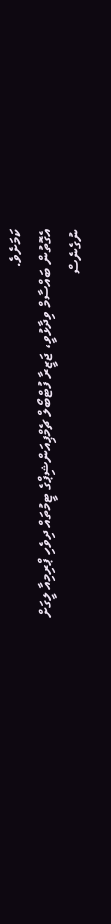ކަމަށެވެ.
އެގޮތުން ބައްސާމް ވިދާޅުވީ، ޖަޒީރާ ފުޓްބޯލް ޗެމްޕިއަންޝިޕްގެ ޓީމުތައް ދިވެހި ޕްރިމިއާ ލީގަށް ނުގެނެސް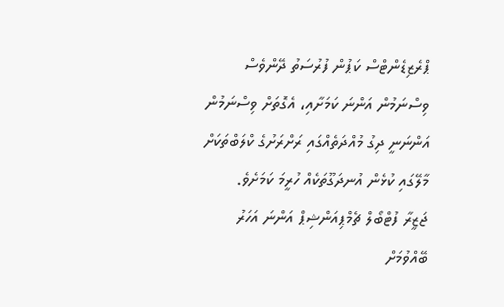ޕްރެޒިޑެންޓްސް ކަޕުން ފުރުސަތު ދޭންވެސް ވިސްނަމުން އަންނަ ކަމަށާއި، އެގޮތަށް ވިސްނަމުން އަންނަނީ ދިގު މުއްދަތެއްގައި ރަށްރަށުގެ ކްލަބްތަކަށް މާލޭގައި ކުޅެން އުނދަގޫތަކެއް ހުރީމަ ކަމަށެވެ.
ޖަޒީރާ ފުޓްބޯލް ޗެމްޕިއަންޝިޕް އަންނަ އަހަރު ބޭއްވުމަށް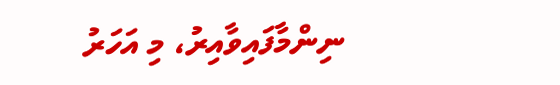ނިންމާފައިވާއިރު، މި އަހަރު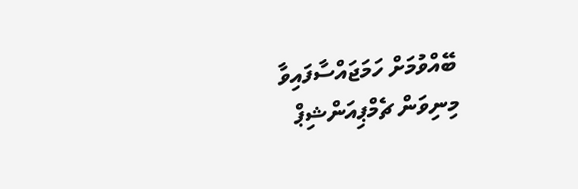ބޭއްވުމަށް ހަމަޖައްސާފައިވާ މިނިވަން ޗެމްޕިއަންޝިޕް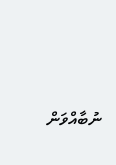ނުބާއްވަން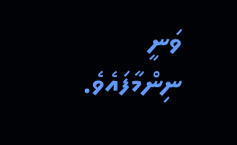ވަނީ ނިންމާފައެވެ.